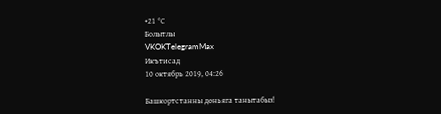+21 °С
Болытлы
VKOKTelegramMax
Икътисад
10 октябрь 2019, 04:26

Башкортстанны дөньяга танытабыз!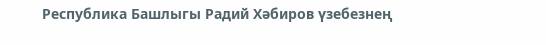Республика Башлыгы Радий Хәбиров үзебезнең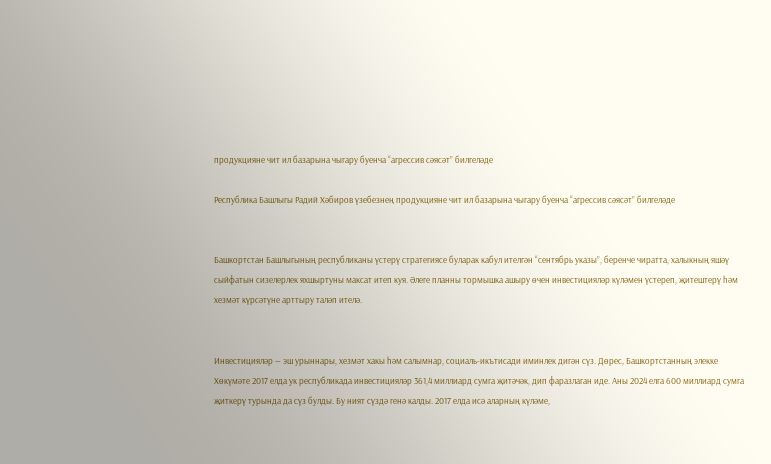продукцияне чит ил базарына чыгару буенча “агрессив сәясәт” билгеләде

Республика Башлыгы Радий Хәбиров үзебезнең продукцияне чит ил базарына чыгару буенча “агрессив сәясәт” билгеләде


Башкортстан Башлыгының республиканы үстерү стратегиясе буларак кабул ителгән “сентябрь указы”, беренче чиратта, халыкның яшәү сыйфатын сизелерлек яхшыртуны максат итеп куя. Әлеге планны тормышка ашыру өчен инвестицияләр күләмен үстереп, җитештерү һәм хезмәт күрсәтүне арттыру таләп ителә.


Инвестицияләр — эш урыннары, хезмәт хакы һәм салымнар, социаль-икътисади иминлек дигән сүз. Дөрес, Башкортстанның элекке Хөкүмәте 2017 елда ук республикада инвестицияләр 361,4 миллиард сумга җитәчәк, дип фаразлаган иде. Аны 2024 елга 600 миллиард сумга җиткерү турында да сүз булды. Бу ният сүздә генә калды. 2017 елда исә аларның күләме,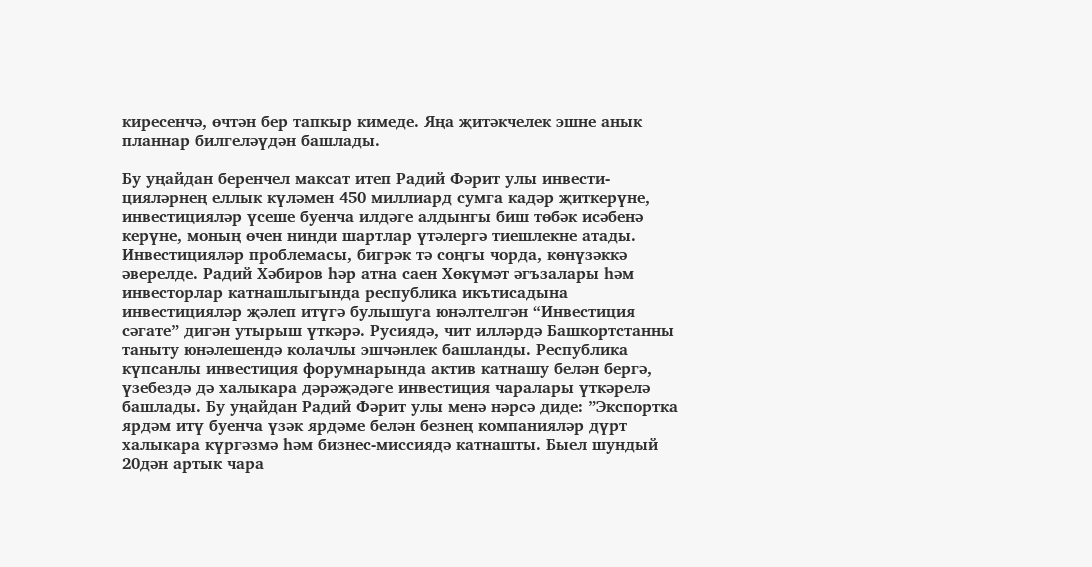киресенчә, өчтән бер тапкыр кимеде. Яңа җитәкчелек эшне анык планнар билгеләүдән башлады.

Бу уңайдан беренчел максат итеп Радий Фәрит улы инвести-цияләрнең еллык күләмен 450 миллиард сумга кадәр җиткерүне, инвестицияләр үсеше буенча илдәге алдынгы биш төбәк исәбенә керүне, моның өчен нинди шартлар үтәлергә тиешлекне атады. Инвестицияләр проблемасы, бигрәк тә соңгы чорда, көнүзәккә әверелде. Радий Хәбиров һәр атна саен Хөкүмәт әгъзалары һәм инвесторлар катнашлыгында республика икътисадына инвестицияләр җәлеп итүгә булышуга юнәлтелгән “Инвестиция сәгате” дигән утырыш үткәрә. Русиядә, чит илләрдә Башкортстанны таныту юнәлешендә колачлы эшчәнлек башланды. Республика күпсанлы инвестиция форумнарында актив катнашу белән бергә, үзебездә дә халыкара дәрәҗәдәге инвестиция чаралары үткәрелә башлады. Бу уңайдан Радий Фәрит улы менә нәрсә диде: ”Экспортка ярдәм итү буенча үзәк ярдәме белән безнең компанияләр дүрт халыкара күргәзмә һәм бизнес-миссиядә катнашты. Быел шундый 20дән артык чара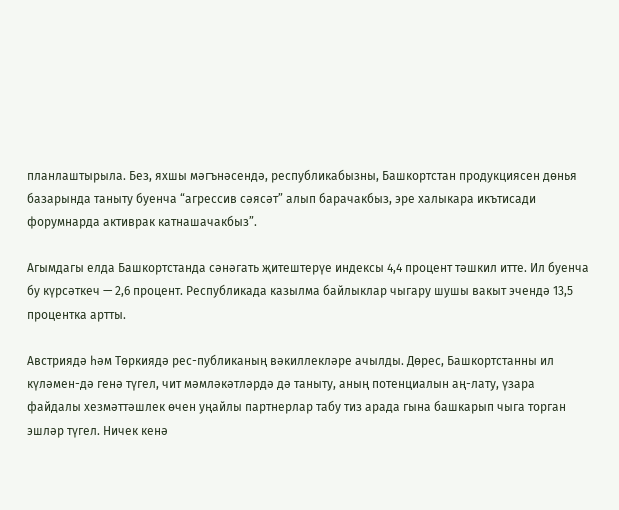планлаштырыла. Без, яхшы мәгънәсендә, республикабызны, Башкортстан продукциясен дөнья базарында таныту буенча “агрессив сәясәт” алып барачакбыз, эре халыкара икътисади форумнарда активрак катнашачакбыз”.

Агымдагы елда Башкортстанда сәнәгать җитештерүе индексы 4,4 процент тәшкил итте. Ил буенча бу күрсәткеч — 2,6 процент. Республикада казылма байлыклар чыгару шушы вакыт эчендә 13,5 процентка артты.

Австриядә һәм Төркиядә рес-публиканың вәкиллекләре ачылды. Дөрес, Башкортстанны ил күләмен-дә генә түгел, чит мәмләкәтләрдә дә таныту, аның потенциалын аң-лату, үзара файдалы хезмәттәшлек өчен уңайлы партнерлар табу тиз арада гына башкарып чыга торган эшләр түгел. Ничек кенә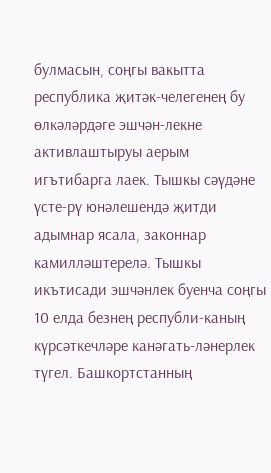булмасын, соңгы вакытта республика җитәк-челегенең бу өлкәләрдәге эшчән-лекне активлаштыруы аерым игътибарга лаек. Тышкы сәүдәне үсте-рү юнәлешендә җитди адымнар ясала, законнар камилләштерелә. Тышкы икътисади эшчәнлек буенча соңгы 10 елда безнең республи-каның күрсәткечләре канәгать-ләнерлек түгел. Башкортстанның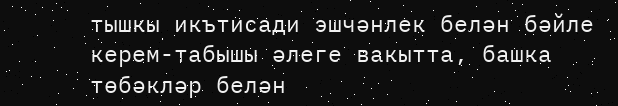тышкы икътисади эшчәнлек белән бәйле керем-табышы әлеге вакытта, башка төбәкләр белән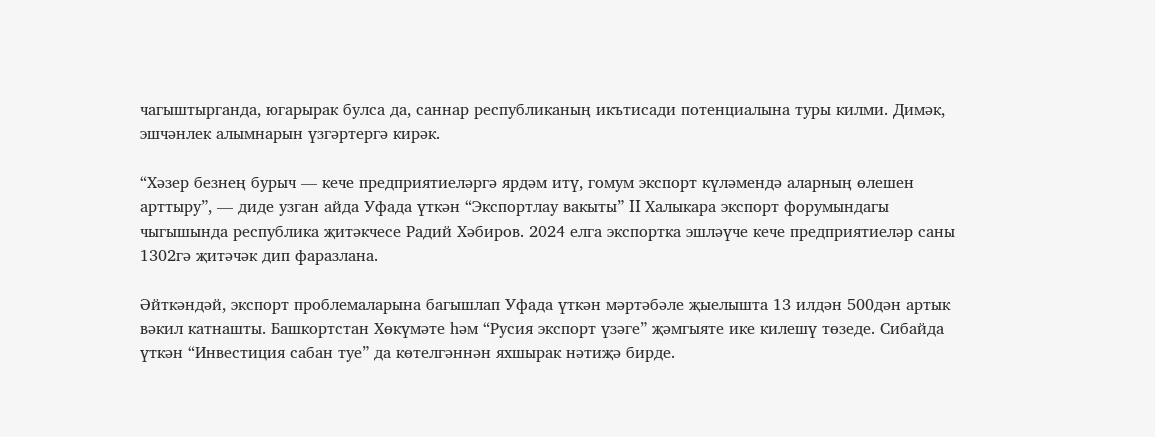чагыштырганда, югарырак булса да, саннар республиканың икътисади потенциалына туры килми. Димәк, эшчәнлек алымнарын үзгәртергә кирәк.

“Хәзер безнең бурыч — кече предприятиеләргә ярдәм итү, гомум экспорт күләмендә аларның өлешен арттыру”, — диде узган айда Уфада үткән “Экспортлау вакыты” II Халыкара экспорт форумындагы чыгышында республика җитәкчесе Радий Хәбиров. 2024 елга экспортка эшләүче кече предприятиеләр саны 1302гә җитәчәк дип фаразлана.

Әйткәндәй, экспорт проблемаларына багышлап Уфада үткән мәртәбәле җыелышта 13 илдән 500дән артык вәкил катнашты. Башкортстан Хөкүмәте һәм “Русия экспорт үзәге” җәмгыяте ике килешү төзеде. Сибайда үткән “Инвестиция сабан туе” да көтелгәннән яхшырак нәтиҗә бирде.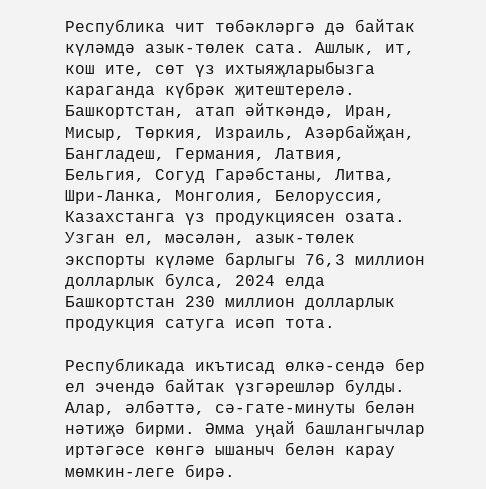Республика чит төбәкләргә дә байтак күләмдә азык-төлек сата. Ашлык, ит, кош ите, сөт үз ихтыяҗларыбызга караганда күбрәк җитештерелә. Башкортстан, атап әйткәндә, Иран, Мисыр, Төркия, Израиль, Азәрбайҗан, Бангладеш, Германия, Латвия, Бельгия, Согуд Гарәбстаны, Литва, Шри-Ланка, Монголия, Белоруссия, Казахстанга үз продукциясен озата. Узган ел, мәсәлән, азык-төлек экспорты күләме барлыгы 76,3 миллион долларлык булса, 2024 елда Башкортстан 230 миллион долларлык продукция сатуга исәп тота.

Республикада икътисад өлкә-сендә бер ел эчендә байтак үзгәрешләр булды. Алар, әлбәттә, сә-гате-минуты белән нәтиҗә бирми. Әмма уңай башлангычлар иртәгәсе көнгә ышаныч белән карау мөмкин-леге бирә.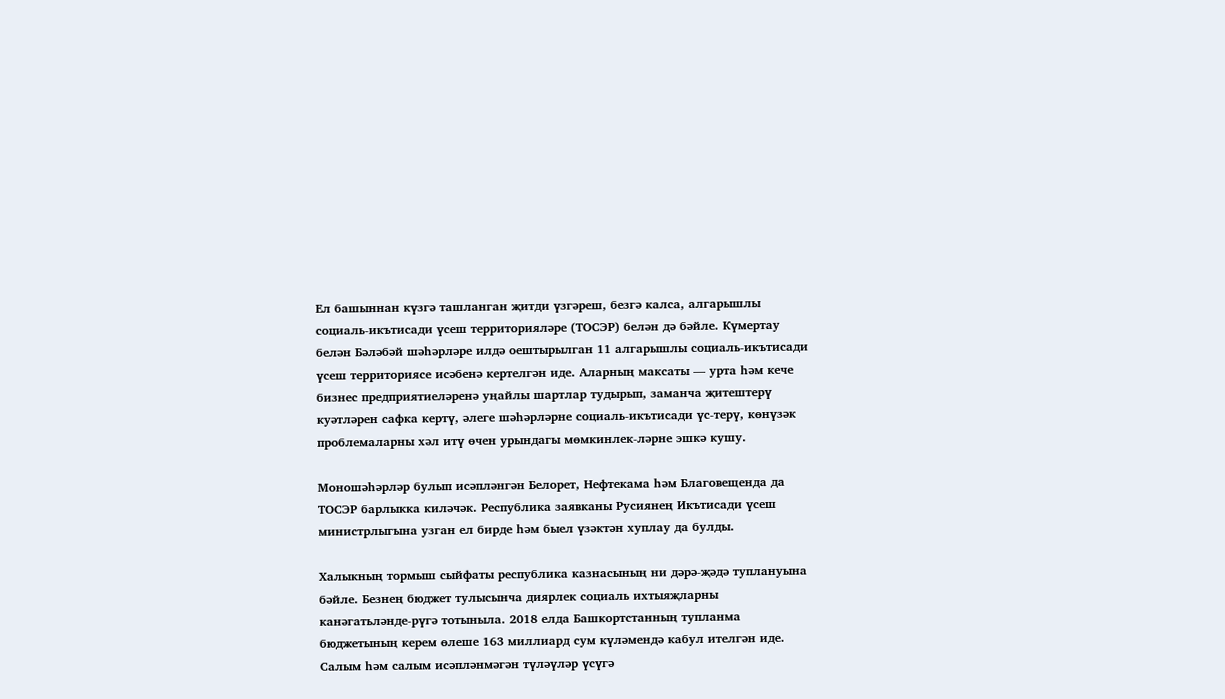Ел башыннан күзгә ташланган җитди үзгәреш, безгә калса, алгарышлы социаль-икътисади үсеш территорияләре (ТОСЭР) белән дә бәйле. Күмертау белән Бәләбәй шәһәрләре илдә оештырылган 11 алгарышлы социаль-икътисади үсеш территориясе исәбенә кертелгән иде. Аларның максаты — урта һәм кече бизнес предприятиеләренә уңайлы шартлар тудырып, заманча җитештерү куәтләрен сафка кертү, әлеге шәһәрләрне социаль-икътисади үс-терү, көнүзәк проблемаларны хәл итү өчен урындагы мөмкинлек-ләрне эшкә кушу.

Моношәһәрләр булып исәпләнгән Белорет, Нефтекама һәм Благовещенда да ТОСЭР барлыкка киләчәк. Республика заявканы Русиянең Икътисади үсеш министрлыгына узган ел бирде һәм быел үзәктән хуплау да булды.

Халыкның тормыш сыйфаты республика казнасының ни дәрә-җәдә туплануына бәйле. Безнең бюджет тулысынча диярлек социаль ихтыяҗларны канәгатьләнде-рүгә тотыныла. 2018 елда Башкортстанның тупланма бюджетының керем өлеше 163 миллиард сум күләмендә кабул ителгән иде. Салым һәм салым исәпләнмәгән түләүләр үсүгә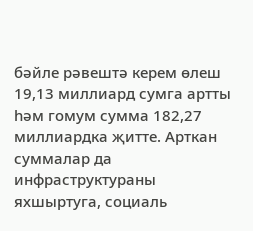бәйле рәвештә керем өлеш 19,13 миллиард сумга артты һәм гомум сумма 182,27 миллиардка җитте. Арткан суммалар да инфраструктураны яхшыртуга, социаль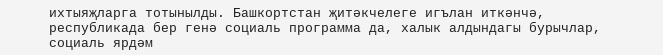ихтыяҗларга тотынылды. Башкортстан җитәкчелеге игълан иткәнчә, республикада бер генә социаль программа да, халык алдындагы бурычлар, социаль ярдәм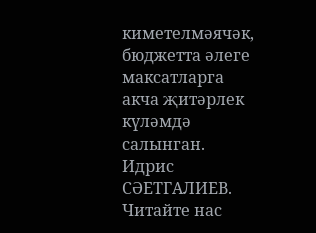киметелмәячәк, бюджетта әлеге максатларга акча җитәрлек күләмдә салынган.
Идрис СӘЕТГАЛИЕВ.
Читайте нас